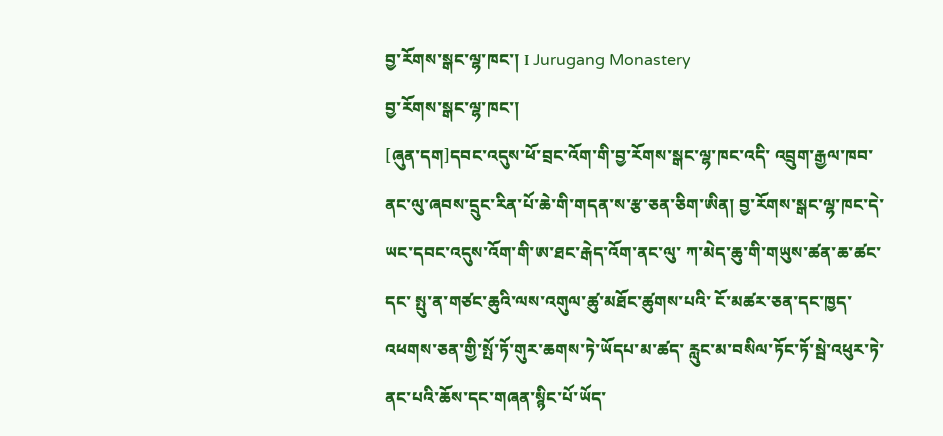བྱ་རོགས་སྒང་ལྷ་ཁང་། Ι Jurugang Monastery
བྱ་རོགས་སྒང་ལྷ་ཁང་།
[ཞུན་དག]དབང་འདུས་ཕོ་བྲང་འོག་གི་བྱ་རོགས་སྒང་ལྷ་ཁང་འདི་ འབྲུག་རྒྱལ་ཁབ་ནང་ལུ་ཞབས་དྲུང་རིན་པོ་ཆེ་གི་གདན་ས་རྩ་ཅན་ཅིག་ཨིན། བྱ་རོགས་སྒང་ལྷ་ཁང་དེ་ཡང་དབང་འདུས་འོག་གི་ཨ་ཐང་རྒེད་འོག་ནང་ལུ་ ཀ་མེད་ཆུ་གི་གཡུས་ཚན་ཆ་ཚང་དང་ སྤུ་ན་གཙང་ཆུའི་ལས་འགུལ་ཚུ་མཐོང་ཚུགས་པའི་ ངོ་མཚར་ཅན་དང་ཁྱད་འཕགས་ཅན་གྱི་སྤོ་ཏོ་གུར་ཆགས་ཏེ་ཡོདཔ་མ་ཚད་ རླུང་མ་བསིལ་ཏོང་ཏོ་སྦེ་འཕུར་ཏེ་ ནང་པའི་ཆོས་དང་གཞན་སྙིང་པོ་ཡོད་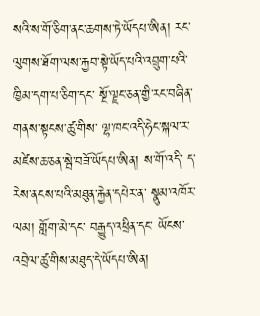སའི་ས་གོ་ཅིག་ནང་ཆགས་ཏེ་ཡོདཔ་ཨིན། རང་ལུགས་ཐོག་ལས་རྐྱབ་སྟེ་ཡོད་པའི་འབྲུག་པའི་ཁྱིམ་དག་པ་ཅིག་དང་ སྔོ་ལྗང་ཅན་གྱི་རང་བཞིན་གནས་སྟངས་ཚུ་གིས་ ལྷ་ཁང་འདི་ཧེང་སྐལ་ར་མཛེས་ཆ་ཅན་སྦེ་བཟོ་ཡོདཔ་ཨིན། ས་གོ་འདི་ ད་རེས་ནངས་པའི་མཐུན་རྐྱེན་དཔེར་ན་ སྣུམ་འཁོར་ལམ། གློག་མེ་དང་ བརྒྱུད་འཕྲིན་དང་ ཡོངས་འབྲེལ་ཚུ་གིས་མཐུད་དེ་ཡོདཔ་ཨིན།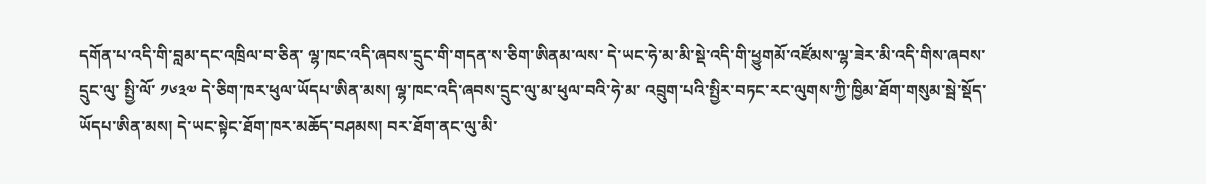དགོན་པ་འདི་གི་བླམ་དང་འཁྲིལ་བ་ཅིན་ ལྷ་ཁང་འདི་ཞབས་དྲུང་གི་གདན་ས་ཅིག་ཨིནམ་ལས་ དེ་ཡང་ཧེ་མ་མི་སྡེ་འདི་གི་ཕྱུགམོ་འཛོམས་ལྷ་ཟེར་མི་འདི་གིས་ཞབས་དྲུང་ལུ་ སྤྱི་ལོ་ ༡༦༣༧ དེ་ཅིག་ཁར་ཕུལ་ཡོདཔ་ཨིན་མས། ལྷ་ཁང་འདི་ཞབས་དྲུང་ལུ་མ་ཕུལ་བའི་ཧེ་མ་ འབྲུག་པའི་སྤྱིར་བཏང་རང་ལུགས་ཀྱི་ཁྱིམ་ཐོག་གསུམ་སྦེ་སྡོད་ཡོདཔ་ཨིན་མས། དེ་ཡང་སྟེང་ཐོག་ཁར་མཆོད་བཤམས། བར་ཐོག་ནང་ལུ་མི་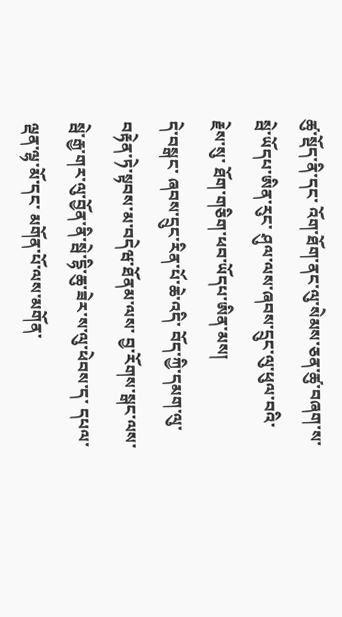ཚུ་སྡོད་ནི་དང་ འོག་ཐོག་ནང་ལུ་སེམས་ཅན་ཚུ་བཞག་ས་སྦེ་ཡོདཔ་ཨིན་རུང་ ཤུལ་ལས་ཞབས་དྲུང་ལུ་ཕུལ་བའི་རྗེས་སུ་ ཐོག་གཅིག་ཕབ་ཡོདཔ་ཨིན་མས།
དེ་བསྒང་ ཞབས་དྲུང་རིན་པོ་ཆེ་འདི་ བོད་ཀྱི་དམག་ལུ་བརྟེན་ཏེ་སྟབས་མ་བདེཝ་ཐོནམ་ལས་ བྱ་རོགས་སྒང་ལས་སྦེ་རྒྱ་གར་ལུ་བྱོན་ནི་སྦེ་དྷི་ཆུ་ཟེར་ས་ལུ་ཕེབས་ད་ དཔལ་ལྡན་ལྷ་མོ་དང་ མགོན་པོ་ལས་མགོན་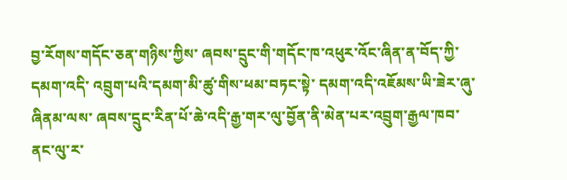བྱ་རོགས་གདོང་ཅན་གཉིས་ཀྱིས་ ཞབས་དྲུང་གི་གདོང་ཁ་འཕུར་འོང་ཞིན་ན་བོད་ཀྱི་དམག་འདི་ འབྲུག་པའི་དམག་མི་ཚུ་གིས་ཕམ་བཏང་སྟེ་ དམག་འདི་འཇོམས་ཡི་ཟེར་ཞུ་ཞིནམ་ལས་ ཞབས་དྲུང་རིན་པོ་ཆེ་འདི་རྒྱ་གར་ལུ་བྱོན་ནི་མེན་པར་འབྲུག་རྒྱལ་ཁབ་ནང་ལུ་ར་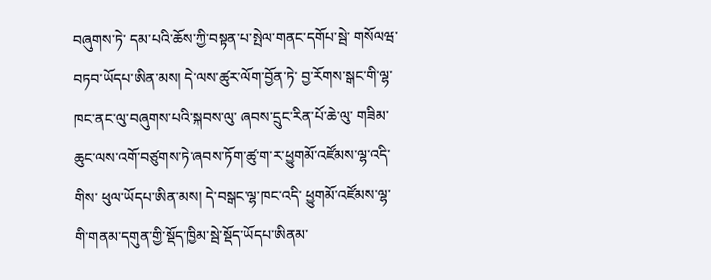བཞུགས་ཏེ་ དམ་པའི་ཆོས་ཀྱི་བསྟན་པ་སྤེལ་གནང་དགོཔ་སྦེ་ གསོལཝ་བཏབ་ཡོདཔ་ཨིན་མས། དེ་ལས་ཚུར་ལོག་བྱོན་ཏེ་ བྱ་རོགས་སྒང་གི་ལྷ་ཁང་ནང་ལུ་བཞུགས་པའི་སྐབས་ལུ་ ཞབས་དྲུང་རིན་པོ་ཆེ་ལུ་ གཟིམ་ཆུང་ལས་འགོ་བཙུགས་ཏེ་ཞབས་ཏོག་ཚུ་ག་ར་ཕྱུགམོ་འཛོམས་ལྷ་འདི་གིས་ ཕུལ་ཡོདཔ་ཨིན་མས། དེ་བསྒང་ལྷ་ཁང་འདི་ ཕྱུགམོ་འཛོམས་ལྷ་གི་གནམ་དགུན་གྱི་སྡོད་ཁྱིམ་སྦེ་སྡོད་ཡོདཔ་ཨིནམ་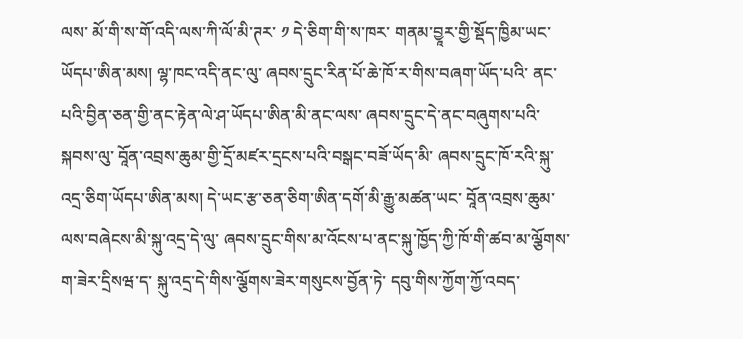ལས་ མོ་གི་ས་གོ་འདི་ལས་ཀི་ལོ་མི་ཊར་ ༡ དེ་ཅིག་གི་ས་ཁར་ གནམ་བྱཱར་གྱི་སྡོད་ཁྱིམ་ཡང་ཡོདཔ་ཨིན་མས། ལྷ་ཁང་འདི་ནང་ལུ་ ཞབས་དྲུང་རིན་པོ་ཆེ་ཁོ་ར་གིས་བཞག་ཡོད་པའི་ ནང་པའི་བྱིན་ཅན་གྱི་ནང་རྟེན་ལེ་ཤ་ཡོདཔ་ཨིན་མི་ནང་ལས་ ཞབས་དྲུང་དེ་ནང་བཞུགས་པའི་སྐབས་ལུ་ བཱོན་འབྲས་ཆུམ་གྱི་དྲོ་མཛར་དྲངས་པའི་བསྒང་བཟོ་ཡོད་མི་ ཞབས་དྲུང་ཁོ་རའི་སྐུ་འདྲ་ཅིག་ཡོདཔ་ཨིན་མས། དེ་ཡང་རྩ་ཅན་ཅིག་ཨིན་དགོ་མི་རྒྱུ་མཚན་ཡང་ བཱོན་འབྲས་ཆུམ་ལས་བཞེངས་མི་སྐུ་འདྲ་དེ་ལུ་ ཞབས་དྲུང་གིས་མ་འོངས་པ་ནང་སྐུ་ཁྱོད་ཀྱི་ཁོ་གི་ཚབ་མ་ལྕོགས་ག་ཟེར་དྲིསཝ་ད་ སྐུ་འདྲ་དེ་གིས་ལྕོགས་ཟེར་གསུངས་བྱོན་ཏེ་ དབུ་གིས་ཀྱོག་ཀྱོ་འབད་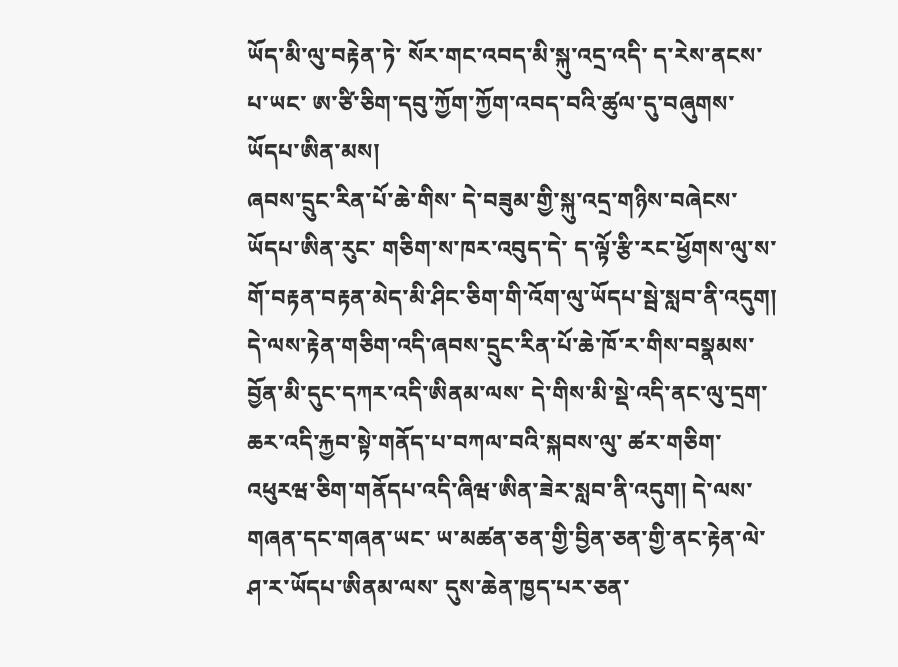ཡོད་མི་ལུ་བརྟེན་ཏེ་ སོར་གང་འབད་མི་སྐུ་འདྲ་འདི་ ད་རེས་ནངས་པ་ཡང་ ཨ་ཙི་ཅིག་དབུ་ཀྱོག་ཀྱོག་འབད་བའི་ཚུལ་དུ་བཞུགས་ཡོདཔ་ཨིན་མས།
ཞབས་དྲུང་རིན་པོ་ཆེ་གིས་ དེ་བཟུམ་གྱི་སྐུ་འདྲ་གཉིས་བཞེངས་ཡོདཔ་ཨིན་རུང་ གཅིག་ས་ཁར་འབུད་དེ་ ད་ལྟོ་རྩི་རང་ཕྱོགས་ལུ་ས་གོ་བརྟན་བརྟན་མེད་མི་ཤིང་ཅིག་གི་འོག་ལུ་ཡོདཔ་སྦེ་སླབ་ནི་འདུག། དེ་ལས་རྟེན་གཅིག་འདི་ཞབས་དྲུང་རིན་པོ་ཆེ་ཁོ་ར་གིས་བསྣམས་བྱོན་མི་དུང་དཀར་འདི་ཨིནམ་ལས་ དེ་གིས་མི་སྡེ་འདི་ནང་ལུ་དྲག་ཆར་འདི་རྐྱབ་སྟེ་གནོད་པ་བཀལ་བའི་སྐབས་ལུ་ ཚར་གཅིག་འཕུརཝ་ཅིག་གནོདཔ་འདི་ཞིཝ་ཨིན་ཟེར་སླབ་ནི་འདུག། དེ་ལས་གཞན་དང་གཞན་ཡང་ ཡ་མཚན་ཅན་གྱི་བྱིན་ཅན་གྱི་ནང་རྟེན་ལེ་ཤ་ར་ཡོདཔ་ཨིནམ་ལས་ དུས་ཆེན་ཁྱད་པར་ཅན་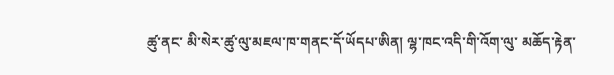ཚུ་ནང་ མི་སེར་ཚུ་ལུ་མཇལ་ཁ་གནང་དོ་ཡོདཔ་ཨིན། ལྷ་ཁང་འདི་གི་འོག་ལུ་ མཆོད་རྟེན་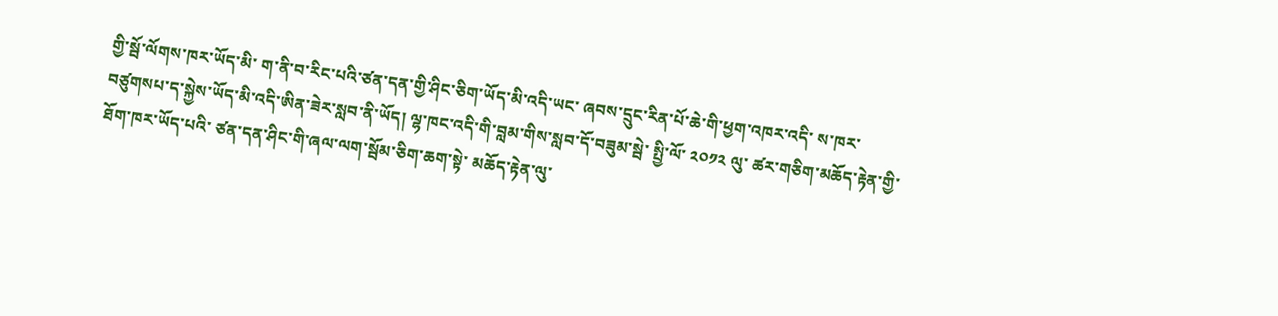གྱི་སྦོ་ལོགས་ཁར་ཡོད་མི་ ག་ནི་བ་རིང་པའི་ཙན་དན་གྱི་ཤིང་ཅིག་ཡོད་མི་འདི་ཡང་ ཞབས་དྲུང་རིན་པོ་ཆེ་གི་ཕྱག་འཁར་འདི་ ས་ཁར་བཙུགསཔ་ད་སྐྱེས་ཡོད་མི་འདི་ཨིན་ཟེར་སླབ་ནི་ཡོད། ལྷ་ཁང་འདི་གི་བླམ་གིས་སླབ་དོ་བཟུམ་སྦེ་ སྤྱི་ལོ་ ༢༠༡༢ ལུ་ ཚར་གཅིག་མཆོད་རྟེན་གྱི་ཐོག་ཁར་ཡོད་པའི་ ཙན་དན་ཤིང་གི་ཞལ་ལག་སྦོམ་ཅིག་ཆག་སྟེ་ མཆོད་རྟེན་ལུ་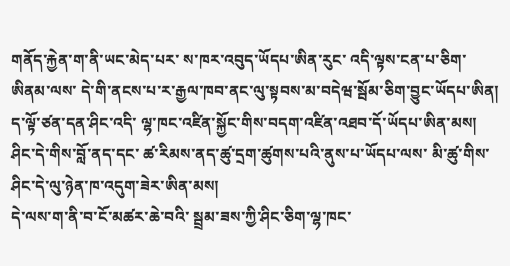གནོད་རྐྱེན་ག་ནི་ཡང་མེད་པར་ ས་ཁར་འབུད་ཡོདཔ་ཨིན་རུང་ འདི་ལྟས་ངན་པ་ཅིག་ཨིནམ་ལས་ དེ་གི་ནངས་པ་ར་རྒྱལ་ཁབ་ནང་ལུ་སྟབས་མ་བདེཝ་སྦོམ་ཅིག་བྱུང་ཡོདཔ་ཨིན། ད་ལྟོ་ཙན་དན་ཤིང་འདི་ ལྷ་ཁང་འཛིན་སྐྱོང་གིས་བདག་འཛིན་འཐབ་དོ་ཡོདཔ་ཨིན་མས། ཤིང་དེ་གིས་བློ་ནད་དང་ ཚ་རིམས་ནད་ཚུ་དྲག་ཚུགས་པའི་ནུས་པ་ཡོདཔ་ལས་ མི་ཚུ་གིས་ཤིང་དེ་ལུ་ཉེན་ཁ་འདུག་ཟེར་ཨིན་མས།
དེ་ལས་ག་ནི་བ་ངོ་མཚར་ཆེ་བའི་ སྦྲམ་ཟས་ཀྱི་ཤིང་ཅིག་ལྷ་ཁང་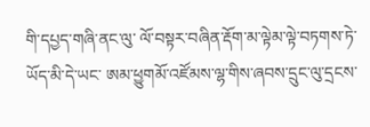གི་དཔྱད་གཞི་ནང་ལུ་ ལོ་བསྟར་བཞིན་རྡོག་མ་ལྟེམ་ལྟེ་བཏགས་ཏེ་ཡོད་མི་དེ་ཡང་ ཨམ་ཕྱུགམོ་འཛོམས་ལྷ་གིས་ཞབས་དྲུང་ལུ་དྲངས་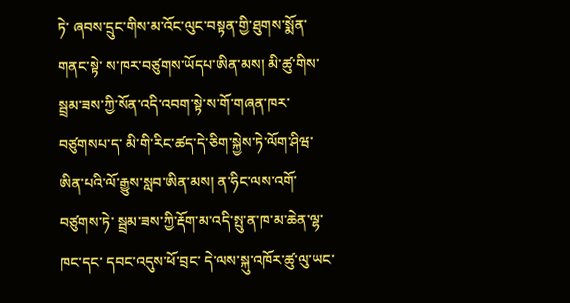ཏེ་ ཞབས་དྲུང་གིས་མ་འོང་ལུང་བསྟན་གྱི་ཐུགས་སྨོན་གནང་སྟེ་ ས་ཁར་བཙུགས་ཡོདཔ་ཨིན་མས། མི་ཚུ་གིས་སྦྲམ་ཟས་ཀྱི་སོན་འདི་འབག་སྟེ་ས་གོ་གཞན་ཁར་བཙུགསཔ་ད་ མི་གི་རིང་ཚད་དེ་ཅིག་སྐྱེས་ཏེ་ལོག་ཤིཝ་ཨིན་པའི་ལོ་རྒྱུས་སླབ་ཨིན་མས། ན་ཧིང་ལས་འགོ་བཙུགས་ཏེ་ སྦྲམ་ཟས་ཀྱི་རྡོག་མ་འདི་སྤུ་ན་ཁ་མ་ཆེན་ལྷ་ཁང་དང་ དབང་འདུས་ཕོ་བྲང་ དེ་ལས་སྐུ་འཁོར་ཚུ་ལུ་ཡང་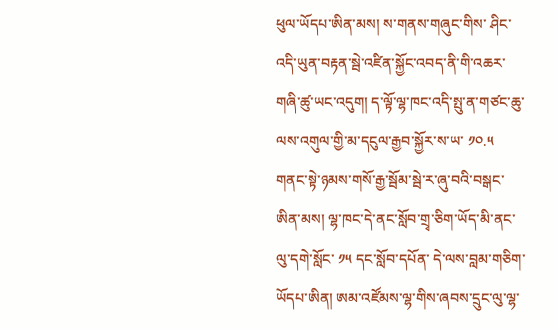ཕུལ་ཡོདཔ་ཨིན་མས། ས་གནས་གཞུང་གིས་ ཤིང་འདི་ཡུན་བརྟན་སྦེ་འཛིན་སྐྱོང་འབད་ནི་གི་འཆར་གཞི་ཚུ་ཡང་འདུག། ད་ལྟོ་ལྷ་ཁང་འདི་སྤུ་ན་གཙང་ཆུ་ལས་འགུལ་གྱི་མ་དངུལ་རྒྱབ་སྐྱོར་ས་ཡ་ ༡༠.༥ གནང་སྟེ་ཉམས་གསོ་རྒྱ་སྦོམ་སྦེ་ར་ཞུ་བའི་བསྒང་ཨིན་མས། ལྷ་ཁང་དེ་ནང་སློབ་གྲྭ་ཅིག་ཡོད་མི་ནང་ལུ་དགེ་སློང་ ༡༥ དང་སློབ་དཔོན་ དེ་ལས་བླམ་གཅིག་ཡོདཔ་ཨིན། ཨམ་འཛོམས་ལྷ་གིས་ཞབས་དྲུང་ལུ་ལྷ་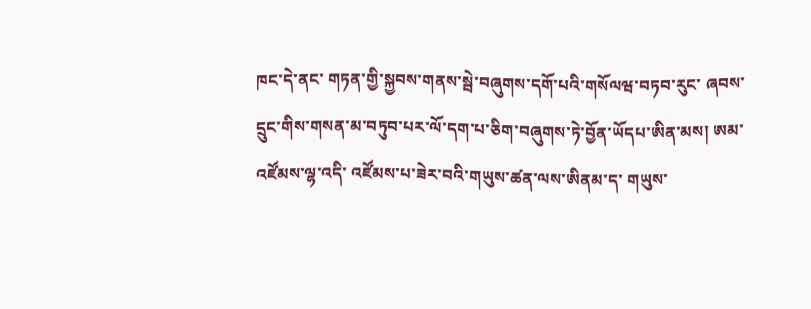ཁང་དེ་ནང་ གཏན་གྱི་སྐྱབས་གནས་སྦེ་བཞུགས་དགོ་པའི་གསོལཝ་བཏབ་རུང་ ཞབས་དྲུང་གིས་གསན་མ་བཏུབ་པར་ལོ་དག་པ་ཅིག་བཞུགས་ཏེ་བྱོན་ཡོདཔ་ཨིན་མས། ཨམ་འཛོམས་ལྷ་འདི་ འཛོམས་པ་ཟེར་བའི་གཡུས་ཚན་ལས་ཨིནམ་ད་ གཡུས་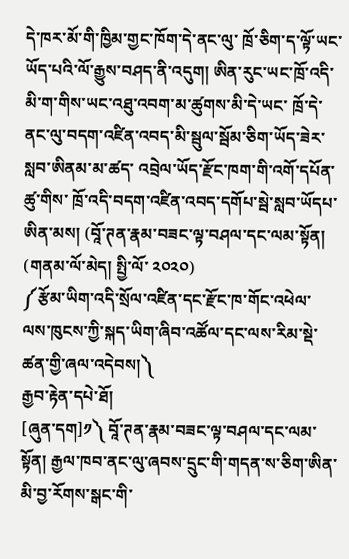དེ་ཁར་མོ་གི་ཁྱིམ་གྱང་ཁོག་དེ་ནང་ལུ་ ཁྲོ་ཅིག་ད་ལྟོ་ཡང་ཡོད་པའི་ལོ་རྒྱུས་བཤད་ནི་འདུག། ཨིན་རུང་ཡང་ཁྲོ་འདི་མི་ག་གིས་ཡང་འཐུ་འབག་མ་ཚུགས་མི་དེ་ཡང་ ཁྲོ་དེ་ནང་ལུ་བདག་འཛིན་འབད་མི་སྦུལ་སྦོམ་ཅིག་ཡོད་ཟེར་སླབ་ཨིནམ་མ་ཚད་ འབྲེལ་ཡོད་རྫོང་ཁག་གི་འགོ་དཔོན་ཚུ་གིས་ ཁྲོ་འདི་བདག་འཛིན་འབད་དགོཔ་སྦེ་སླབ་ཡོདཔ་ཨིན་མས། (བཱོ་ཊན་རྣམ་བཟང་ལྟ་བཤལ་དང་ལམ་སྟོན། (གནམ་ལོ་མེད། སྤྱི་ལོ་ ༢༠༢༠)
༼རྩོམ་ཡིག་འདི་སྲོལ་འཛིན་དང་རྫོང་ཁ་གོང་འཕེལ་ལས་ཁུངས་ཀྱི་སྐད་ཡིག་ཞིབ་འཚོལ་དང་ལས་རིམ་སྡེ་ཚན་གྱི་ཞལ་འདེབས།༽
རྒྱབ་རྟེན་དཔེ་ཐོ།
[ཞུན་དག]༡༽ བཱོ་ཊན་རྣམ་བཟང་ལྟ་བཤལ་དང་ལམ་སྟོན། རྒྱལ་ཁབ་ནང་ལུ་ཞབས་དྲུང་གི་གདན་ས་ཅིག་ཨིན་མི་བྱ་རོགས་སྒང་གི་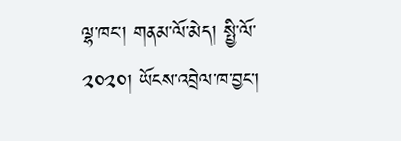ལྷ་ཁང་། གནམ་ལོ་མེད། སྤྱི་ལོ་ ༢༠༢༠། ཡོངས་འབྲེལ་ཁ་བྱང་།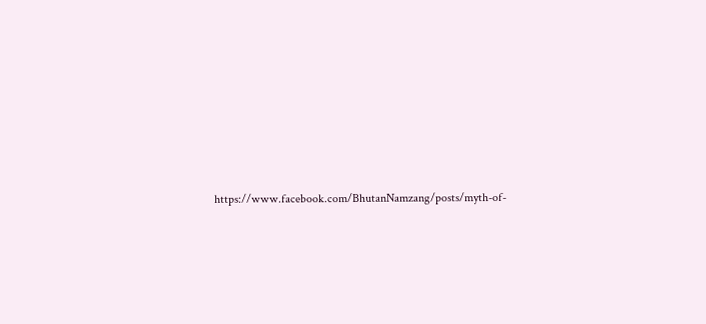https://www.facebook.com/BhutanNamzang/posts/myth-of-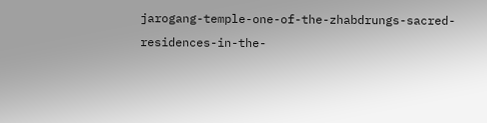jarogang-temple-one-of-the-zhabdrungs-sacred-residences-in-the-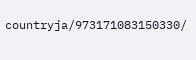countryja/973171083150330/